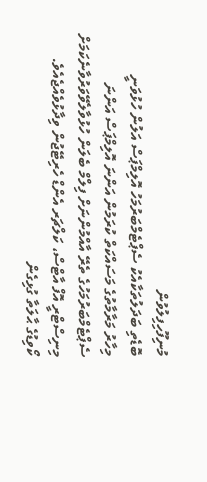މުނިފޫހިފިލުވުން
ބޮޑެތި ބަދަލުތަކާއެކު ސެޕްޓެމްބަރުމަހު އޮލިމްޕަސް އަލުން ހުޅުވަނީ
މިހާރު މަރާމާތުގެ މަސައްކަތް ކުރަމުން އަންނަ އޮލިމްޕަސް އަންނަ ސެޕްޓެމްބަރުމަހުގެ ތެރޭ އާއްމުންނަށް ފިލްމް ބެލަން ހުޅުވާލެވޭވަރުވާނެކަމަށް މިނިސްޓްރީ އޮފް އާޓްސް، ކަލްޗަރ އެންޑް ހެރިޓޭޖުން ވިދާޅުވެއްޖެއެވެ.
ކޯވިޑުގެ ޙާލަތާ ގުޅިގެން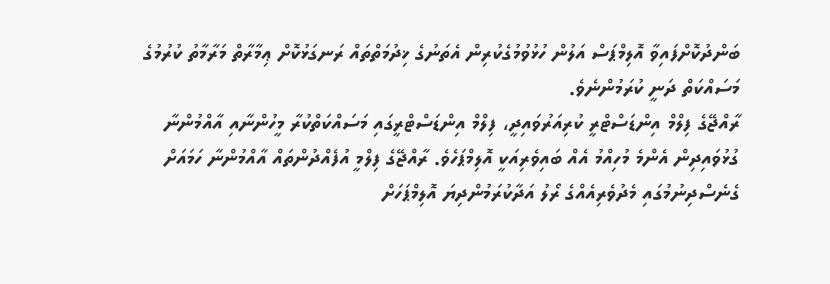ބަންދުކޮށްފައިވާ އޮލިމްޕަސް އަލުން ހުޅުވުމުގެކުރިން އެތަނުގެ ޚިދުމަތްތައް ރަނގަޅުކޮށް ޢިމާރާތް މަރާމާތު ކުރުމުގެ މަސައްކަތް ދަނީ ކުރަމުންނެވެ.
ރާއްޖޭގެ ފިލްމް އިންޑަސްޓްރީ ކުރިއަރުވައިދީ، ފިލްމް އިންޑަސްޓްރީގައި މަސައްކަތްކުރާ މީހުންނާއި އާއްމުންނާ ގުޅުވައިދިން އެންމެ މުހިއްމު އެއް ބައިވެރިއަކީ އޮލިމްޕަހެވެ. ރާއްޖޭގެ ފިލްމީ އުފެއްދުންތައް އާއްމުންނާ ހަމައަށް ގެނެސްދިނުމުގައި މެދުވެރިއެއްގެ ރޯލު އަދާކުރަމުންދިޔަ އޮލިމްޕަހަށް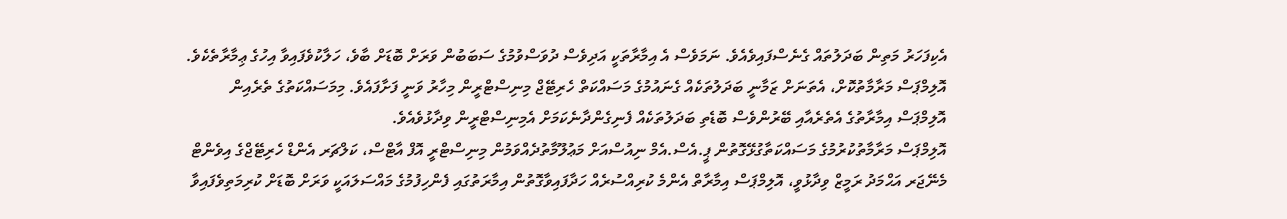އެކިފަހަރު މަތިން ބަދަލުތައް ގެނެސްފައިވެއެވެ. ނަމަވެސް އެ އިމާރާތަކީ އަދިވެސް ދުވަސްވުމުގެ ސަބަބުން ވަރަށް ބޮޑަށް ބާވެ، ހަލާކުވެފައިވާ އިހުގެ ޢިމާރާތެކެވެ.
އޮލިމްޕަސް މަރާމާތުކޮށް، އެތަނަށް ޒަމާނީ ބަދަލުތަކެއް ގެނައުމުގެ މަސައްކަތް ހެރިޓޭޖް މިނިސްޓްރީން މިހާރު ވަނީ ފަށާފައެވެ. މިމަސައްކަތުގެ ތެރެއިން އޮލިމްޕަސް އިމާރާތުގެ އެތެރެއާއި ބޭރުންވެސް ބޮޑެތި ބަދަލުތަކެއް ފެނިގެންދާނެކަމަށް އެމިނިސްޓްރީން ވިދާޅުވެއެވެ.
އޮލިމްޕަސް މަރާމާތުކުރުމުގެ މަސައްކަތާގުޅޭގޮތުން ޕީ.އެސް.އެމް ނިއުސްއަށް މަޢުލޫމާތުދެއްވަމުން މިނިސްޓްރީ އޮފް އާޓްސް، ކަލްޗަރ އެންޑް ހެރިޓޭޖްގެ އިވެންޓް މެނޭޖަރ އަޙްމަދު ރަމީޒް ވިދާޅުވީ، އޮލިމްޕަސް އިމާރާތް އެންމެ ކުރިއްސުރެއް ހަދާފައިވާގޮތުން އިމާރަތުގައި ފެންހިފުމުގެ މައްސަލައަކީ ވަރަށް ބޮޑަށް ކުރިމަތިވެފައިވާ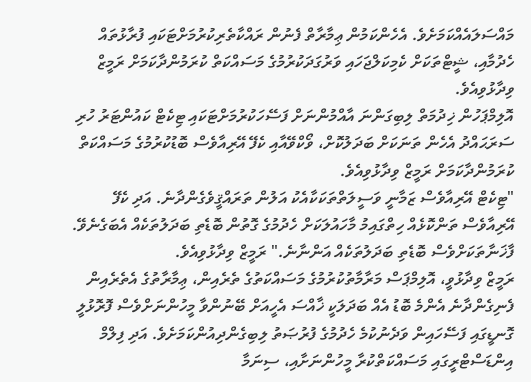މައްސަލައެއްކަމަށެވެ. އެހެންކަމުން ޢިމާރާތް ފެނުން ރައްކާތެރިކުރުމަށްޓަކައި ފުރާޅުތައް ހެދުމާއި، ޝީޓްތަކަށް ކެމިކަލްޖަހައި ވަރުގަދަކުރުމުގެ މަސައްކަތް ކުރަމުންދާކަމަށް ރަމީޒް ވިދާޅުވިއެވެ.
އޮލިމްޕަހުން ޚިދުމަތް ލިބިގަންނަ އާއްމުންނަށް ފަސޭހަކުރުމަށްޓަކައި ޓިކެޓް ކައުންޓަރު ހުރި ސަރަޙައްދު އެހެން ތަނަކަށް ބަދަލުކޮށް، ވޯކްވޭއާއި ކެފޭ އޭރިއާވެސް ބޮޑުކުރުމުގެ މަސައްކަތް ކުރަމުންދާކަމަށް ރަމީޒް ވިދާޅުވިއެވެ.
"ޓިކެޓް އޭރިއާވެސް ޒަމާނީ ވަސީލަތްތަކަކާއެކު އަލުން ތަރައްޤީވެގެންދާނެ. އަދި ކެފޭ އޭރިއާވެސް ތަންކޮޅެއް ހިތްގައިމު މާހައުލަކަށް ހެދުމުގެ ގޮތުން ބޮޑެތި ބަދަލުތަކެއް އެބަގެނެވޭ. ފާޚަނާތަކަށްވެސް ބޮޑެތި ބަދަލުތަކެއް އަންނާނެ." ރަމީޒް ވިދާޅުވިއެވެ.
ރަމީޒް ވިދާޅުވީ، އޮލިމްޕަސް މަރާމާތުކުރުމުގެ މަސައްކަތުގެ ތެރެއިން، ޢިމާރާތުގެ އެތެރެއިން ފެނިގެންދާނެ އެންމެ ބޮޑު އެއް ބަދަލަކީ ޚާއްސަ އެހީއަށް ބޭނުންވާ މީހުންނަށްވެސް ފޮރޮޅުލީ ގޮނޑީގައި ފަސޭހައިން ވަދެނުކުމެ ހެދުމުގެ ފުރުޞަތު ލިބިގެންދިއުންކަމަށެވެ. އަދި ފިލްމް އިންޑަސްޓްރީގައި މަސައްކަތްކުރާ މީހުންނަށާއި، ސިނަމާ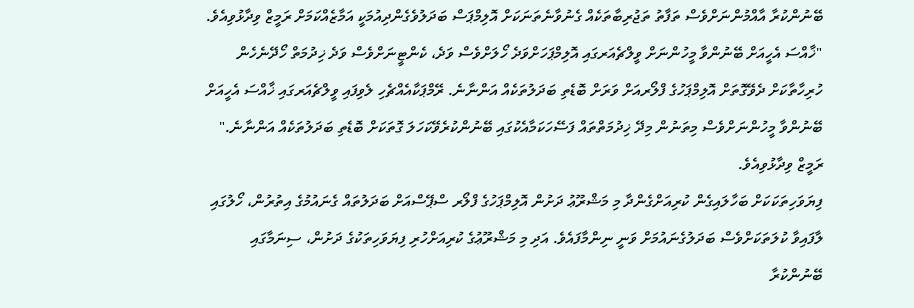ބޭނުންކުރާ އާއްމުންނަށްވެސް ތަފާތު ތަޖުރިބާތަކެއް ގެނުވާނެތަނަކަށް އޮލިމްޕަސް ބަދަލުވެގެންދިއުމަކީ އަމާޒެއްކަމަށް ރަމީޒް ވިދާޅުވިއެވެ.
"ޚާއްސަ އެހީއަށް ބޭނުންވާ މީހުންނަށް ވީލްޗެއަރގައި އޮލިމްޕަހަށްވަދެ ހޯލަށްވެސް ވަދެ، ކެންޓީނަށްވެސް ވަދެ ޚިދުމަތް ހޯދޭނެހެން ހުރިހާތާކަށް ދެވޭގޮތަށް އޮލިމްޕަހުގެ ފްލޯރއަށް ވަރަށް ބޮޑެތި ބަދަލުތަކެއް އަންނާނެ. ރޭމްޕަކާއެއްޗެހި ލެވިފައި ވީލްޗެއަރގައި ޚާއްސަ އެހީއަށް ބޭނުންވާ މީހުންނަށްވެސް މިތަނުން މިދޭ ޚިދުމަތްތައް ފަސޭހަކަމާއެކުގައި ބޭނުންކުރެވޭކަހަލަ ގޮތަކަށް ބޮޑެތި ބަދަލުތަކެއް އަންނާނެ." ރަމީޒް ވިދާޅުވިއެވެ.
ފިޔަވަހިތަކަކަށް ބަހާލައިގެން ކުރިއަށްގެންދާ މި މަޝްރޫޢު ދަށުން އޮލިމްޕަހުގެ ފްލޯރ ސްޕޭސްއަށް ބަދަލުތައް ގެނައުމުގެ އިތުރުން، ހޯލުގައި ލާފައިވާ ކުލަތަކަށްވެސް ބަދަލުގެނައުމަށް ވަނީ ނިންމާފައެވެ. އަދި މި މަޝްރޫޢުގެ ކުރިއަށްހުރި ފިޔަވަހިތަކުގެ ދަށުން، ސިނަމާގައި ބޭނުންކުރާ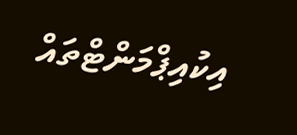އިކުއިޕްމަންޓްތައް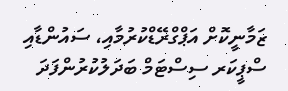ޒަމާނީކޮށް އަޕްގްރޭޑްކުރުމާއި، ސައުންޑާއި ސްޕީކަރ ސިސްޓަމް ބަދަލުކުރުންފަދަ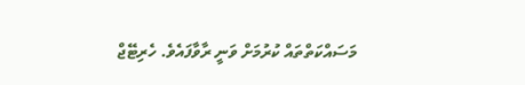މަސައްކަތްތައް ކުރުމަށް ވަނީ ރާވާފައެވެ. ހެރިޓޭޖް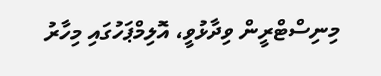މިނިސްޓްރީން ވިދާޅުވީ، އޮލިމްޕަހުގައި މިހާރު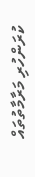ކުރަންހުރި މަރާމާތުތައް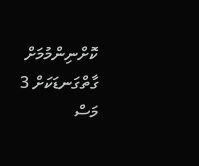ކޮށްނިންމުމަށް ގާތްގަނޑަކަށް 3 މަސް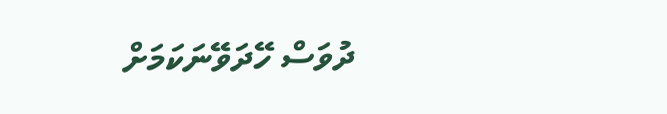ދުވަސް ހޭދަވޭނަކަމަށް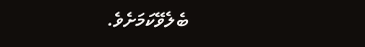ބެލެވޭކަމަށެވެ.